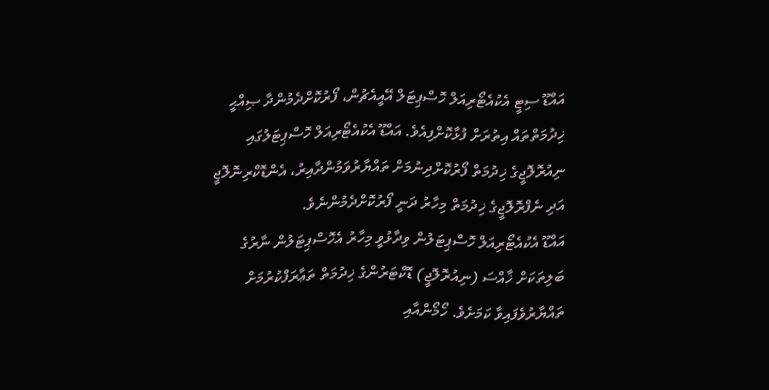އައްޑޫ ސިޓީ އެކުއެޓޯރިއަލް ހޮސްޕިޓަލް އޭއީއެޗުން، ފޯރުކޮށްދެމުންދާ ޞިއްޙީ ޚިދުމަތްތައް އިތުރަށް ފުޅާކޮށްފިއެވެ. އައްޑޫ އެކުއެޓޯރިއަލް ހޮސްޕިޓަލުގައި ނިއުރޮލޮޖީގެ ޚިދުމަތް ފޯރުކޮށްދިނުމަށް ތައްޔާރުވަމުންދާއިރު، އެންޑޮކްރިނޮލޮޖީ އަދި ނެފްރޮލޮޖީގެ ޚިދުމަތް މިހާރު ދަނީ ފޯރުކޮށްދެމުންނެވެ.
އައްޑޫ އެކުއެޓޯރިއަލް ހޮސްޕިޓަލުން ވިދާޅުވީ މިހާރު އެހޮސްޕިޓަލުން ނާރުގެ ބަލިތަކަށް ޚާއްސަ (ނިއުރޮލޮޖީ) ޑޮކްޓަރުންގެ ޚިދުމަތް ތަޢާރަފްކުރުމަށް ތައްޔާރުވެފައިވާ ކަމަށެވެ. ހޯމޯންއާއި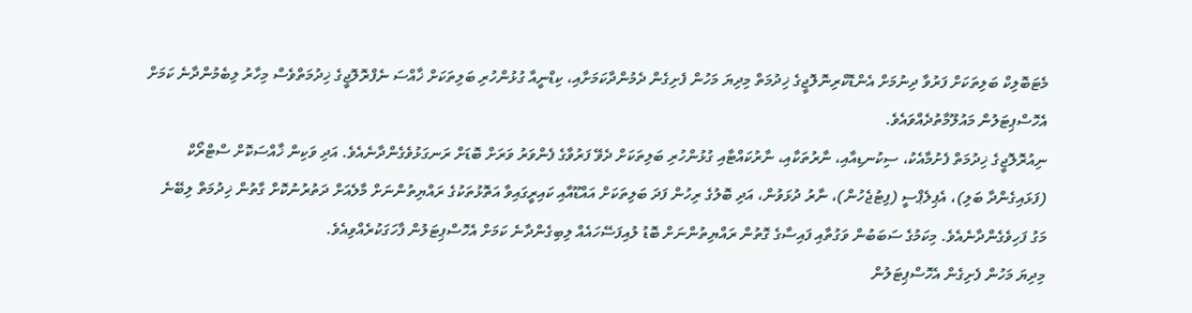މެޓަބޮލިކް ބަލިތަކަށް ފަރުވާ ދިނުމަށް އެންޑޮކްރިނޮލޮޖީގެ ޚިދުމަތް މިދިޔަ މަހުން ފެށިގެން ދެމުންދާކަމަށާއި، ކިޑްނީއާ ގުޅުންހުރި ބަލިތަކަށް ޚާއްސަ ނެފްރޮލޮޖީގެ ޚިދުމަތްވެސް މިހާރު ލިބެމުންދާނެ ކަމަށް އެހޮސްޕިޓަލުން މައުލޫމާތުދެއްވައެވެ.
ނިއުރޮލޮޖީގެ ޚިދުމަތް ފެށުމާއެކު، ސިކުނޑިއާއި، ނާރުތަކާއި، ނާރުކައްޓާއި ގުޅުންހުރި ބަލިތަކަށް ދެވޭ ފަރުވާގެ ފެންވަރު ވަރަށް ބޮޑަށް ރަނގަޅުވެގެންދާނެއެވެ. އަދި ވަކިން ޚާއްސަކޮށް ސްޓްރޯކް (ފަޅައިގެންދާ ބަލި)، އެޕިލެޕްސީ (ފިޓުޖެހުން)، ނާރު ދުޅަވުން، އަދި ބޮލުގެ ރިހުން ފަދަ ބަލިތަކަށް އައްޑޫއާއި ކައިރީގައިވާ އަތޮޅުތަކުގެ ރައްޔިތުންނަށް މާލެއަށް ދަތުރުނުކޮށް ގާތުން ޚިދުމަތް ލިބޭނެ މަގު ފަހިވެގެންދާނެއެވެ. މިކަމުގެ ސަބަބުން ވަގުތާއި ފައިސާގެ ގޮތުން ރައްޔިތުންނަށް ބޮޑު ލުއިފަސޭހައެއް ލިބިގެންދާނެ ކަމަށް އެހޮސްޕިޓަލުން ފާހަގަކުރެއްވިއެވެ.
މިދިޔަ މަހުން ފެށިގެން އެހޮސްޕިޓަލުން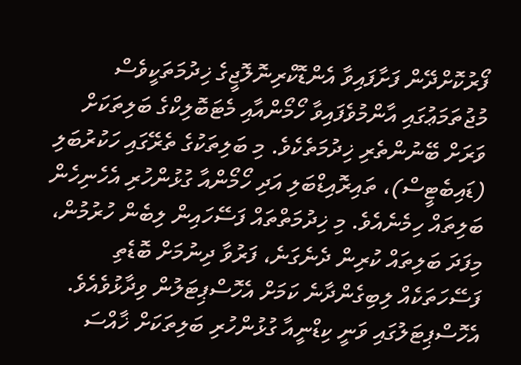ފޯރުކޮށްދޭން ފަށާފައިވާ އެންޑޮކްރިނޮލޮޖީގެ ޚިދުމަތަކީވެސް މުޖުތަމަޢުގައި އާންމުވެފައިވާ ހޯމޯންއާއި މެޓަބޮލިކްގެ ބަލިތަކަށް ވަރަށް ބޭނުންތެރި ޚިދުމަތެކެވެ. މި ބަލިތަކުގެ ތެރޭގައި ހަކުރުބަލި (ޑައިބެޓީސް)، ތައިރޮއިޑްބަލި އަދި ހޯމޯންއާ ގުޅުންހުރި އެހެނިހެން ބަލިތައް ހިމެނެއެވެ. މި ޚިދުމަތްތައް ފަސޭހައިން ލިބެން ހުރުމުން، މިފަދަ ބަލިތައް ކުރިން ދެނެގަނެ، ފަރުވާ ދިނުމަށް ބޮޑެތި ފަސޭހަތަކެއް ލިބިގެންދާނެ ކަމަށް އެހޮސްޕިޓަލުން ވިދާޅުވެއެވެ.
އެހޮސްޕިޓަލުގައި ވަނީ ކިޑްނީއާ ގުޅުންހުރި ބަލިތަކަށް ޚާއްސަ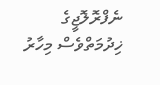ނެފްރޮލޮޖީގެ ޚިދުމަތްވެސް މިހާރު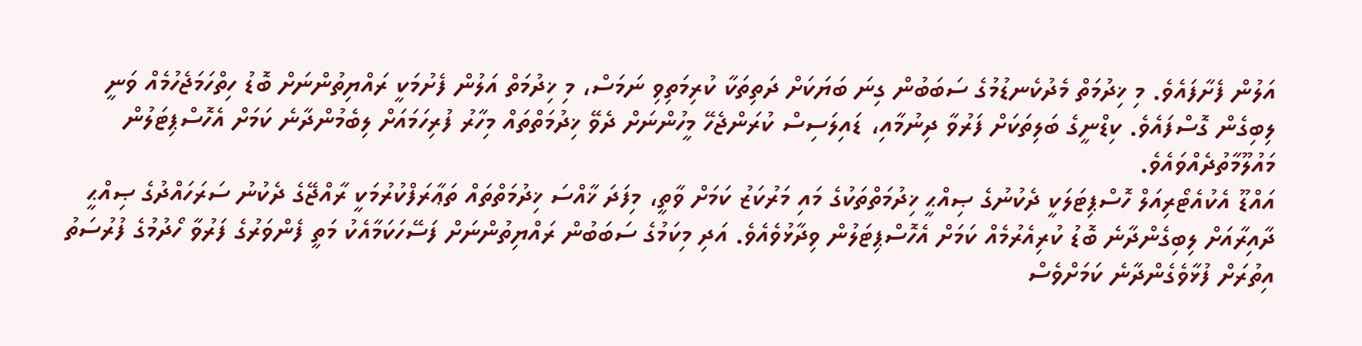އަލުން ފެށާފައެވެ. މި ޚިދުމަތް މެދުކެނޑުމުގެ ސަބަބުން ގިނަ ބަޔަކަށް ދަތިތަކާ ކުރިމަތިވި ނަމަސް، މި ޚިދުމަތް އަލުން ފެށުމަކީ ރައްޔިތުންނަށް ބޮޑު ހިތްހަމަޖެހުމެއް ވަނީ ލިބިގެން ގޮސްފައެވެ. ކިޑްނީގެ ބަލިތަކަށް ފަރުވާ ދިނުމާއި، ޑައިލަސިސް ކުރަންޖެހޭ މީހުންނަށް ދެވޭ ޚިދުމަތްތައް މިހާރު ފުރިހަމައަށް ލިބެމުންދާނެ ކަމަށް އެހޮސްޕިޓަލުން މައުލޫމާތުދެއްވައެވެ.
އައްޑޫ އެކުއެޓޯރިއަލް ހޮސްޕިޓަލަކީ ދެކުނުގެ ޞިއްޙީ ޚިދުމަތްތަކުގެ މައި މަރުކަޒު ކަމަށް ވާތީ، މިފަދަ ޚާއްސަ ޚިދުމަތްތައް ތަޢާރަފްކުރުމަކީ ރާއްޖޭގެ ދެކުނު ސަރަހައްދުގެ ޞިއްޙީ ދާއިރާއަށް ލިބިގެންދާނެ ބޮޑު ކުރިއެރުމެއް ކަމަށް އެހޮސްޕިޓަލުން ވިދާޅުވެއެވެ. އަދި މިކަމުގެ ސަބަބުން ރައްޔިތުންނަށް ފަސޭހަކަމާއެކު މަތީ ފެންވަރުގެ ފަރުވާ ހޯދުމުގެ ފުރުސަތު އިތުރަށް ފުޅާވެގެންދާނެ ކަމަށްވެސް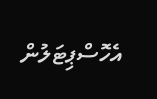އެހޮސްޕިޓަލުން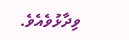ވިދާޅުވެއެވެ.